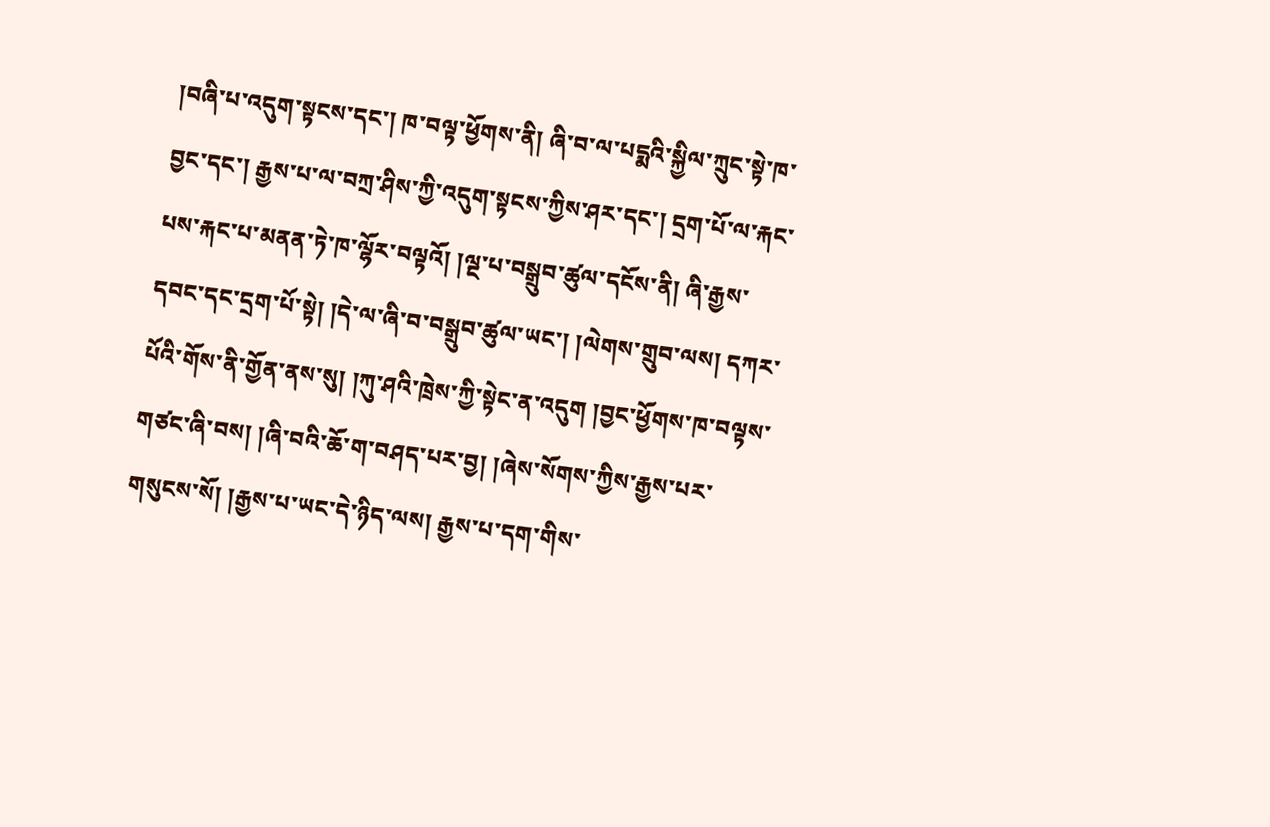།བཞི་པ་འདུག་སྟངས་དང་། ཁ་བལྟ་ཕྱོགས་ནི། ཞི་བ་ལ་པདྨའི་སྐྱིལ་ཀྲུང་སྟེ་ཁ་བྱང་དང་། རྒྱས་པ་ལ་བཀྲ་ཤིས་ཀྱི་འདུག་སྟངས་ཀྱིས་ཤར་དང་། དྲག་པོ་ལ་རྐང་པས་རྐང་པ་མནན་ཏེ་ཁ་ལྷོར་བལྟའོ། །ལྔ་པ་བསྒྲུབ་ཚུལ་དངོས་ནི། ཞི་རྒྱས་དབང་དང་དྲག་པོ་སྟེ། །དེ་ལ་ཞི་བ་བསྒྲུབ་ཚུལ་ཡང་། །ལེགས་གྲུབ་ལས། དཀར་པོའི་གོས་ནི་གྱོན་ནས་སུ། །ཀུ་ཤའི་ཁྲེས་ཀྱི་སྟེང་ན་འདུག །བྱང་ཕྱོགས་ཁ་བལྟས་གཙང་ཞི་བས། །ཞི་བའི་ཆོ་ག་བཤད་པར་བྱ། །ཞེས་སོགས་ཀྱིས་རྒྱས་པར་གསུངས་སོ། །རྒྱས་པ་ཡང་དེ་ཉིད་ལས། རྒྱས་པ་དག་གིས་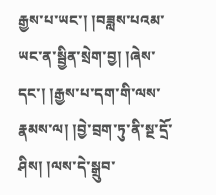རྒྱས་པ་ཡང་། །བཟླས་པའམ་ཡང་ན་སྦྱིན་སྲེག་བྱ། །ཞེས་དང་། །རྒྱས་པ་དག་གི་ལས་རྣམས་ལ། །བྱེ་བྲག་ཏུ་ནི་སྔ་དྲོ་ཤིས། །ལས་དེ་སྒྲུབ་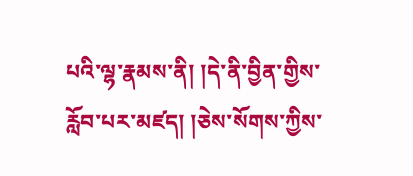པའི་ལྷ་རྣམས་ནི། །དེ་ནི་བྱིན་གྱིས་རློབ་པར་མཛད། །ཅེས་སོགས་ཀྱིས་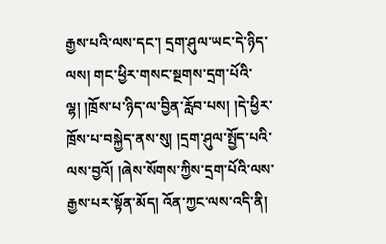རྒྱས་པའི་ལས་དང་། དྲག་ཤུལ་ཡང་དེ་ཉིད་ལས། གང་ཕྱིར་གསང་སྔགས་དྲག་པོའི་ལྷ། །ཁྲོས་པ་ཉིད་ལ་བྱིན་རློབ་པས། །དེ་ཕྱིར་ཁྲོས་པ་བསྐྱེད་ནས་སུ། །དྲག་ཤུལ་སྤྱོད་པའི་ལས་བྱའོ། །ཞེས་སོགས་ཀྱིས་དྲག་པོའི་ལས་རྒྱས་པར་སྟོན་མོད། འོན་ཀྱང་ལས་འདི་ནི།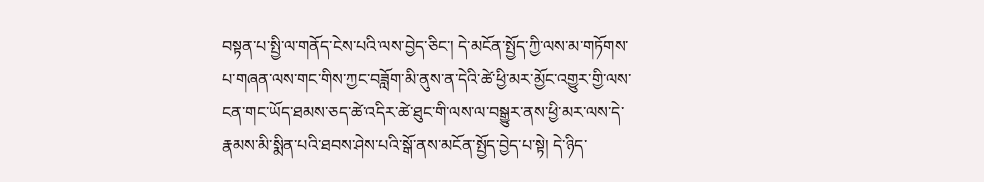བསྟན་པ་སྤྱི་ལ་གནོད་ངེས་པའི་ལས་བྱེད་ཅིང་། དེ་མངོན་སྤྱོད་ཀྱི་ལས་མ་གཏོགས་པ་གཞན་ལས་གང་གིས་ཀྱང་བཟློག་མི་ནུས་ན་དེའི་ཚེ་ཕྱི་མར་མྱོང་འགྱུར་གྱི་ལས་ངན་གང་ཡོད་ཐམས་ཅད་ཚེ་འདིར་ཚེ་ཐུང་གི་ལས་ལ་བསྒྱུར་ནས་ཕྱི་མར་ལས་དེ་རྣམས་མི་སྨིན་པའི་ཐབས་ཤེས་པའི་སྒོ་ནས་མངོན་སྤྱོད་བྱེད་པ་སྟེ། དེ་ཉིད་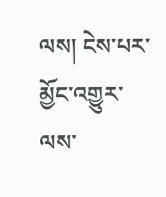ལས། ངེས་པར་མྱོང་འགྱུར་ལས་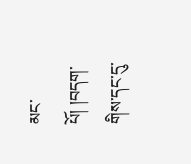མང་པོ། །བདག་གིས་དང་དུ་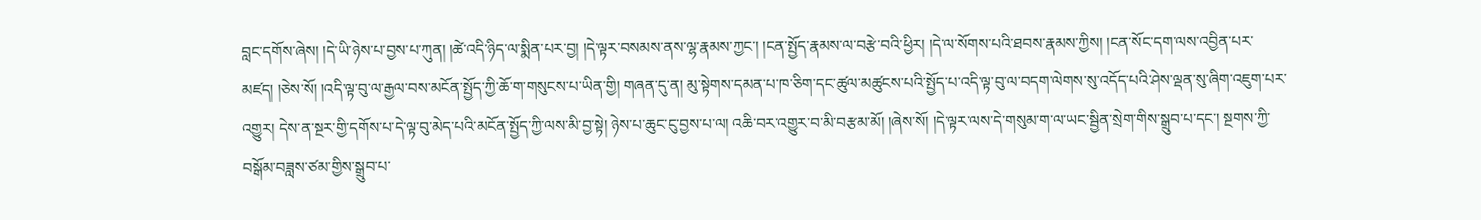བླང་དགོས་ཞེས། །དེ་ཡི་ཉེས་པ་བྱས་པ་ཀུན། །ཚེ་འདི་ཉིད་ལ་སྨིན་པར་བྱ། །དེ་ལྟར་བསམས་ནས་ལྷ་རྣམས་ཀྱང་། །ངན་སྤྱོད་རྣམས་ལ་བརྩེ་བའི་ཕྱིར། །དེ་ལ་སོགས་པའི་ཐབས་རྣམས་ཀྱིས། །ངན་སོང་དག་ལས་འབྱིན་པར་མཛད། །ཅེས་སོ། །འདི་ལྟ་བུ་ལ་རྒྱལ་བས་མངོན་སྤྱོད་ཀྱི་ཆོ་ག་གསུངས་པ་ཡིན་གྱི། གཞན་དུ་ན། མུ་སྟེགས་དམན་པ་ཁ་ཅིག་དང་ཚུལ་མཚུངས་པའི་སྤྱོད་པ་འདི་ལྟ་བུ་ལ་བདག་ལེགས་སུ་འདོད་པའི་ཤེས་ལྡན་སུ་ཞིག་འཇུག་པར་འགྱུར། དེས་ན་སྔར་གྱི་དགོས་པ་དེ་ལྟ་བུ་མེད་པའི་མངོན་སྤྱོད་ཀྱི་ལས་མི་བྱ་སྟེ། ཉེས་པ་ཆུང་ངུ་བྱས་པ་ལ། འཆི་བར་འགྱུར་བ་མི་བརྩམ་མོ། །ཞེས་སོ། །དེ་ལྟར་ལས་དེ་གསུམ་ག་ལ་ཡང་སྦྱིན་སྲེག་གིས་སྒྲུབ་པ་དང་། སྔགས་ཀྱི་བསྒོམ་བཟླས་ཙམ་གྱིས་སྒྲུབ་པ་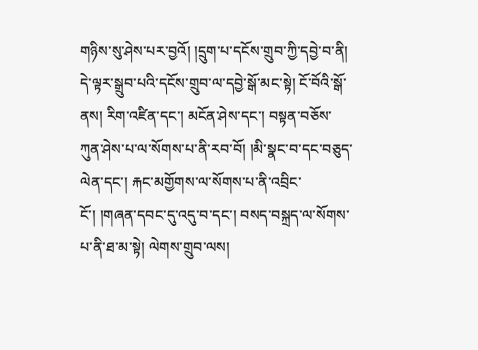གཉིས་སུ་ཤེས་པར་བྱའོ། །དྲུག་པ་དངོས་གྲུབ་ཀྱི་དབྱེ་བ་ནི། དེ་ལྟར་སྒྲུབ་པའི་དངོས་གྲུབ་ལ་དབྱེ་སྒོ་མང་སྟེ། ངོ་བོའི་སྒོ་ནས། རིག་འཛིན་དང་། མངོན་ཤེས་དང་། བསྟན་བཅོས་ཀུན་ཤེས་པ་ལ་སོགས་པ་ནི་རབ་བོ། །མི་སྣང་བ་དང་བཅུད་ལེན་དང་། རྐང་མགྱོགས་ལ་སོགས་པ་ནི་འབྲིང་ངོ་། །གཞན་དབང་དུ་འདུ་བ་དང་། བསད་བསྐྲད་ལ་སོགས་པ་ནི་ཐ་མ་སྟེ། ལེགས་གྲུབ་ལས།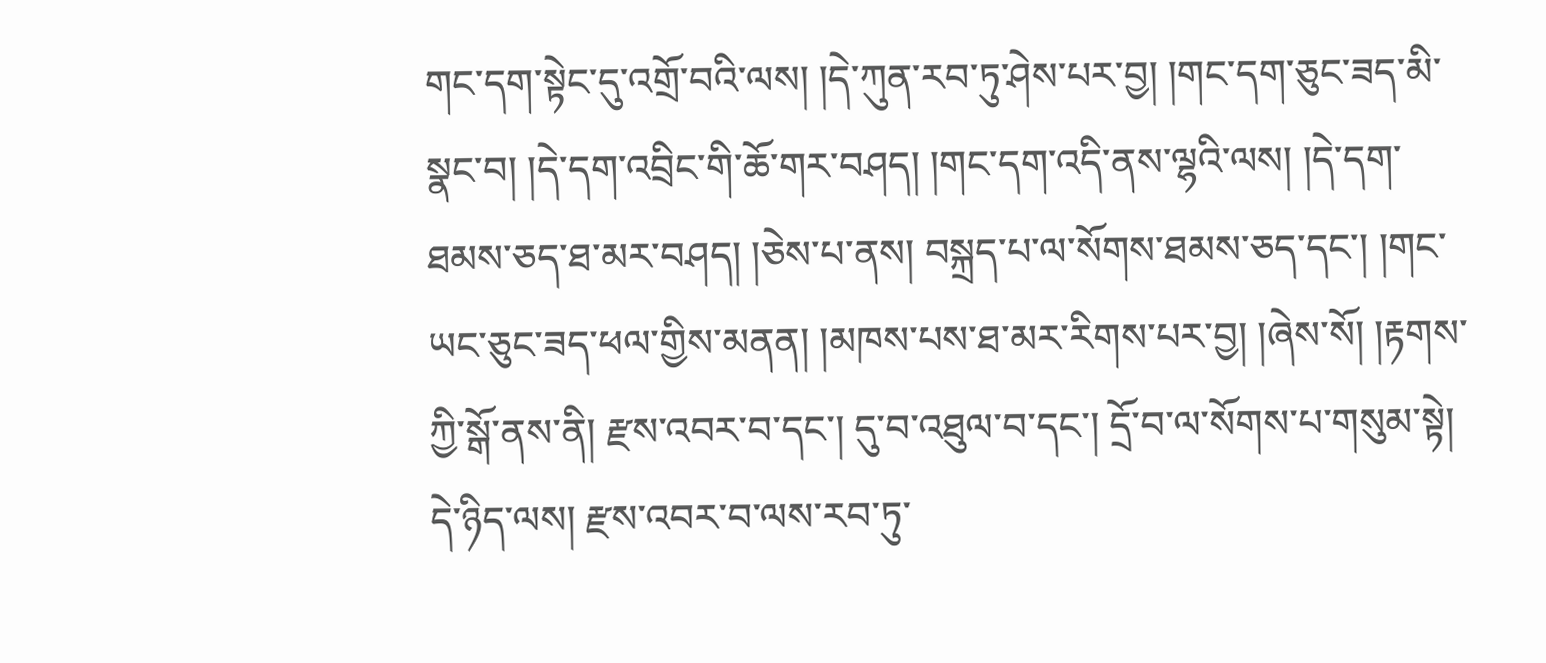གང་དག་སྟེང་དུ་འགྲོ་བའི་ལས། །དེ་ཀུན་རབ་ཏུ་ཤེས་པར་བྱ། །གང་དག་ཅུང་ཟད་མི་སྣང་བ། །དེ་དག་འབྲིང་གི་ཆོ་གར་བཤད། །གང་དག་འདི་ནས་ལྷའི་ལས། །དེ་དག་ཐམས་ཅད་ཐ་མར་བཤད། །ཅེས་པ་ནས། བསྐྲད་པ་ལ་སོགས་ཐམས་ཅད་དང་། །གང་ཡང་ཅུང་ཟད་ཕལ་གྱིས་མནན། །མཁས་པས་ཐ་མར་རིགས་པར་བྱ། །ཞེས་སོ། །རྟགས་ཀྱི་སྒོ་ནས་ནི། རྫས་འབར་བ་དང་། དུ་བ་འཐུལ་བ་དང་། དྲོ་བ་ལ་སོགས་པ་གསུམ་སྟེ། དེ་ཉིད་ལས། རྫས་འབར་བ་ལས་རབ་ཏུ་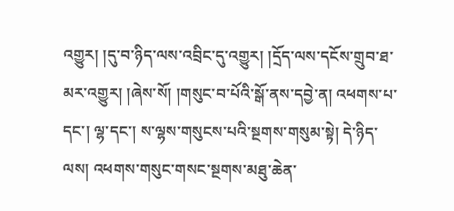འགྱུར། །དུ་བ་ཉིད་ལས་འབྲིང་དུ་འགྱུར། །དྲོད་ལས་དངོས་གྲུབ་ཐ་མར་འགྱུར། །ཞེས་སོ། །གསུང་བ་པོའི་སྒོ་ནས་དབྱེ་ན། འཕགས་པ་དང་། ལྷ་དང་། ས་ལྷས་གསུངས་པའི་སྔགས་གསུམ་སྟེ། དེ་ཉིད་ལས། འཕགས་གསུང་གསང་སྔགས་མཐུ་ཆེན་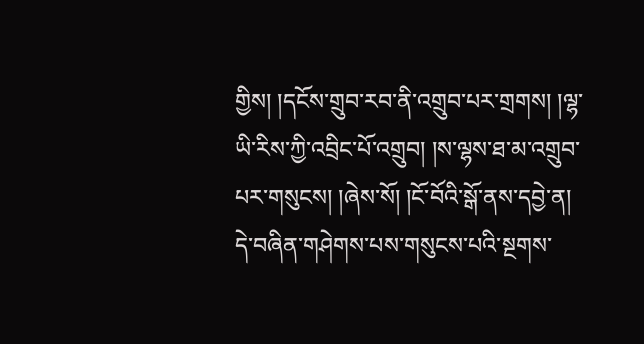གྱིས། །དངོས་གྲུབ་རབ་ནི་འགྲུབ་པར་གྲགས། །ལྷ་ཡི་རིས་ཀྱི་འབྲིང་པོ་འགྲུབ། །ས་ལྷས་ཐ་མ་འགྲུབ་པར་གསུངས། །ཞེས་སོ། །ངོ་བོའི་སྒོ་ནས་དབྱེ་ན། དེ་བཞིན་གཤེགས་པས་གསུངས་པའི་སྔགས་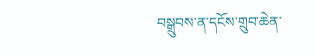བསྒྲུབས་ན་དངོས་གྲུབ་ཆེན་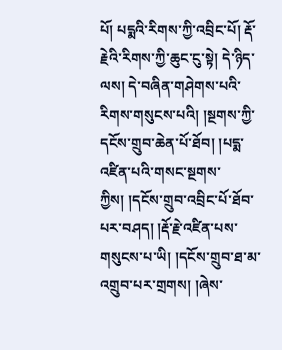པོ། པདྨའི་རིགས་ཀྱི་འབྲིང་པོ། རྡོ་རྗེའི་རིགས་ཀྱི་ཆུང་ངུ་སྟེ། དེ་ཉིད་ལས། དེ་བཞིན་གཤེགས་པའི་རིགས་གསུངས་པའི། །སྔགས་ཀྱི་དངོས་གྲུབ་ཆེན་པོ་ཐོབ། །པདྨ་འཛིན་པའི་གསང་སྔགས་ཀྱིས། །དངོས་གྲུབ་འབྲིང་པོ་ཐོབ་པར་བཤད། །རྡོ་རྗེ་འཛིན་པས་གསུངས་པ་ཡི། །དངོས་གྲུབ་ཐ་མ་འགྲུབ་པར་གྲགས། །ཞེས་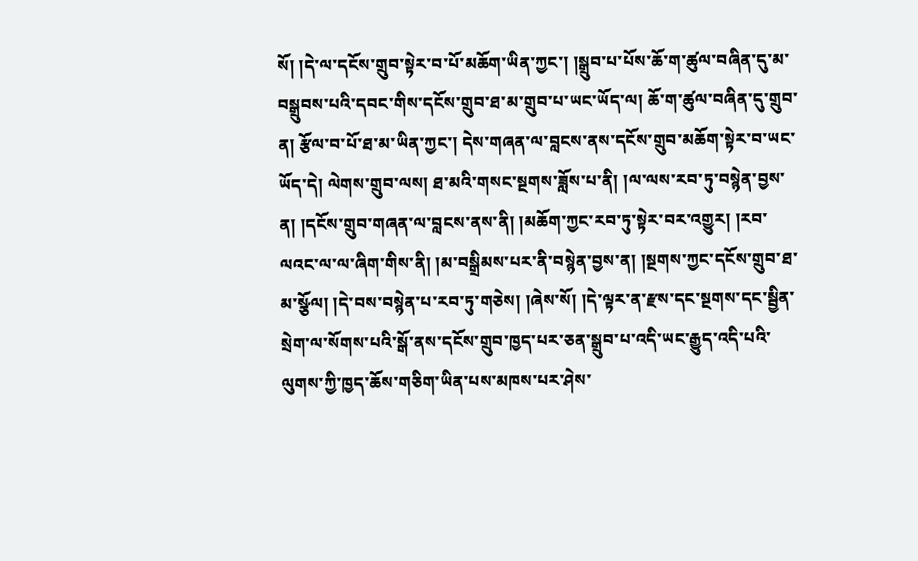སོ། །དེ་ལ་དངོས་གྲུབ་སྟེར་བ་པོ་མཆོག་ཡིན་ཀྱང་། །སྒྲུབ་པ་པོས་ཆོ་ག་ཚུལ་བཞིན་དུ་མ་བསྒྲུབས་པའི་དབང་གིས་དངོས་གྲུབ་ཐ་མ་གྲུབ་པ་ཡང་ཡོད་ལ། ཆོ་ག་ཚུལ་བཞིན་དུ་གྲུབ་ན། རྩོལ་བ་པོ་ཐ་མ་ཡིན་ཀྱང་། དེས་གཞན་ལ་བླངས་ནས་དངོས་གྲུབ་མཆོག་སྟེར་བ་ཡང་ཡོད་དེ། ལེགས་གྲུབ་ལས། ཐ་མའི་གསང་སྔགས་ཟློས་པ་ནི། །ལ་ལས་རབ་ཏུ་བསྙེན་བྱས་ན། །དངོས་གྲུབ་གཞན་ལ་བླངས་ནས་ནི། །མཆོག་ཀྱང་རབ་ཏུ་སྟེར་བར་འགྱུར། །རབ་ལའང་ལ་ལ་ཞིག་གིས་ནི། །མ་བསྒྲིམས་པར་ནི་བསྙེན་བྱས་ན། །སྔགས་ཀྱང་དངོས་གྲུབ་ཐ་མ་སྩོལ། །དེ་བས་བསྙེན་པ་རབ་ཏུ་གཅེས། །ཞེས་སོ། །དེ་ལྟར་ན་རྫས་དང་སྔགས་དང་སྦྱིན་སྲེག་ལ་སོགས་པའི་སྒོ་ནས་དངོས་གྲུབ་ཁྱད་པར་ཅན་སྒྲུབ་པ་འདི་ཡང་རྒྱུད་འདི་པའི་ལུགས་ཀྱི་ཁྱད་ཆོས་གཅིག་ཡིན་པས་མཁས་པར་ཤེས་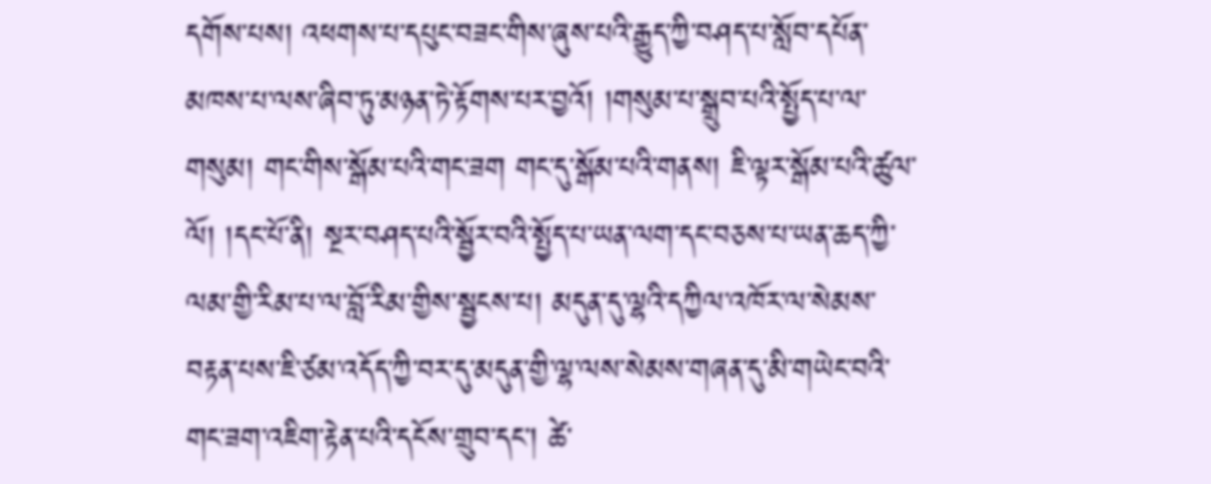དགོས་པས། འཕགས་པ་དཔུང་བཟང་གིས་ཞུས་པའི་རྒྱུད་ཀྱི་བཤད་པ་སློབ་དཔོན་མཁས་པ་ལས་ཞིབ་ཏུ་མཉན་ཏེ་རྟོགས་པར་བྱའོ། །གསུམ་པ་སྒྲུབ་པའི་སྤྱོད་པ་ལ་གསུམ། གང་གིས་སྒོམ་པའི་གང་ཟག གང་དུ་སྒོམ་པའི་གནས། ཇི་ལྟར་སྒོམ་པའི་ཚུལ་ལོ། །དང་པོ་ནི། སྔར་བཤད་པའི་སྦྱོར་བའི་སྤྱོད་པ་ཡན་ལག་དང་བཅས་པ་ཡན་ཆད་ཀྱི་ལམ་གྱི་རིམ་པ་ལ་བློ་རིམ་གྱིས་སྦྱངས་པ། མདུན་དུ་ལྷའི་དཀྱིལ་འཁོར་ལ་སེམས་བརྟན་པས་ཇི་ཙམ་འདོད་ཀྱི་བར་དུ་མདུན་གྱི་ལྷ་ལས་སེམས་གཞན་དུ་མི་གཡེང་བའི་གང་ཟག་འཇིག་རྟེན་པའི་དངོས་གྲུབ་དང་། ཚེ་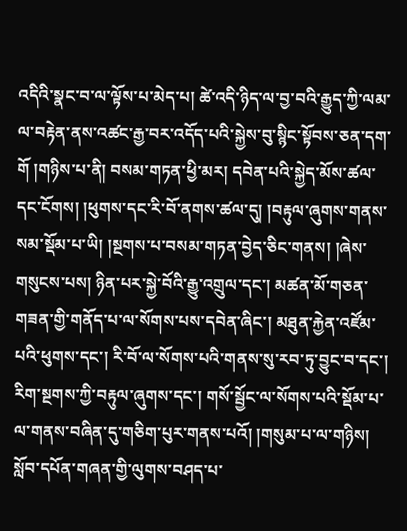འདིའི་སྣང་བ་ལ་ལྟོས་པ་མེད་པ། ཚེ་འདི་ཉིད་ལ་བྱ་བའི་རྒྱུད་ཀྱི་ལམ་ལ་བརྟེན་ནས་འཚང་རྒྱ་བར་འདོད་པའི་སྐྱེས་བུ་སྙིང་སྟོབས་ཅན་དག་གོ །གཉིས་པ་ནི། བསམ་གཏན་ཕྱི་མར། དབེན་པའི་སྐྱེད་མོས་ཚལ་དང་ངོགས། །ཕུགས་དང་རི་བོ་ནགས་ཚལ་དུ། །བརྟུལ་ཞུགས་གནས་སམ་སྡོམ་པ་ཡི། །སྔགས་པ་བསམ་གཏན་བྱེད་ཅིང་གནས། །ཞེས་གསུངས་པས། ཉིན་པར་སྐྱེ་བོའི་རྒྱུ་འགྲུལ་དང་། མཚན་མོ་གཅན་གཟན་གྱི་གནོད་པ་ལ་སོགས་པས་དབེན་ཞིང་། མཐུན་རྐྱེན་འཛོམ་པའི་ཕུགས་དང་། རི་བོ་ལ་སོགས་པའི་གནས་སུ་རབ་ཏུ་བྱུང་བ་དང་། རིག་སྔགས་ཀྱི་བརྟུལ་ཞུགས་དང་། གསོ་སྦྱོང་ལ་སོགས་པའི་སྡོམ་པ་ལ་གནས་བཞིན་དུ་གཅིག་པུར་གནས་པའོ། །གསུམ་པ་ལ་གཉིས། སློབ་དཔོན་གཞན་གྱི་ལུགས་བཤད་པ་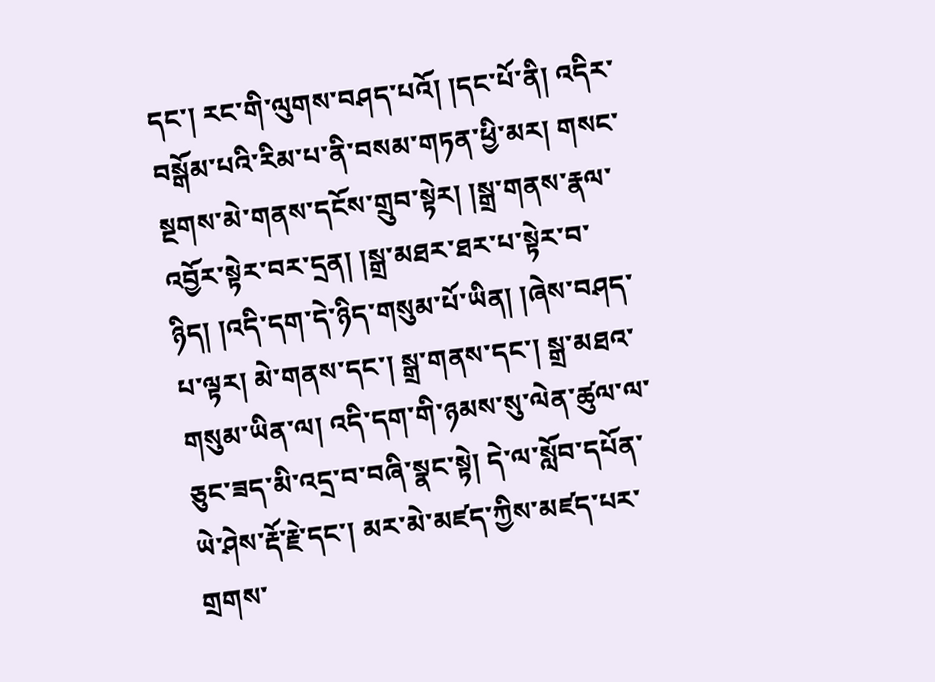དང་། རང་གི་ལུགས་བཤད་པའོ། །དང་པོ་ནི། འདིར་བསྒོམ་པའི་རིམ་པ་ནི་བསམ་གཏན་ཕྱི་མར། གསང་སྔགས་མེ་གནས་དངོས་གྲུབ་སྟེར། །སྒྲ་གནས་རྣལ་འབྱོར་སྟེར་བར་དྲན། །སྒྲ་མཐར་ཐར་པ་སྟེར་བ་ཉིད། །འདི་དག་དེ་ཉིད་གསུམ་པོ་ཡིན། །ཞེས་བཤད་པ་ལྟར། མེ་གནས་དང་། སྒྲ་གནས་དང་། སྒྲ་མཐའ་གསུམ་ཡིན་ལ། འདི་དག་གི་ཉམས་སུ་ལེན་ཚུལ་ལ་ཅུང་ཟད་མི་འདྲ་བ་བཞི་སྣང་སྟེ། དེ་ལ་སློབ་དཔོན་ཡེ་ཤེས་རྡོ་རྗེ་དང་། མར་མེ་མཛད་ཀྱིས་མཛད་པར་གྲགས་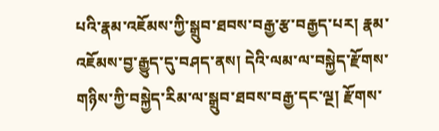པའི་རྣམ་འཇོམས་ཀྱི་སྒྲུབ་ཐབས་བརྒྱ་རྩ་བརྒྱད་པར། རྣམ་འཇོམས་བྱ་རྒྱུད་དུ་བཤད་ནས། དེའི་ལམ་ལ་བསྐྱེད་རྫོགས་གཉིས་ཀྱི་བསྐྱེད་རིམ་ལ་སྒྲུབ་ཐབས་བརྒྱ་དང་ལྔ། རྫོགས་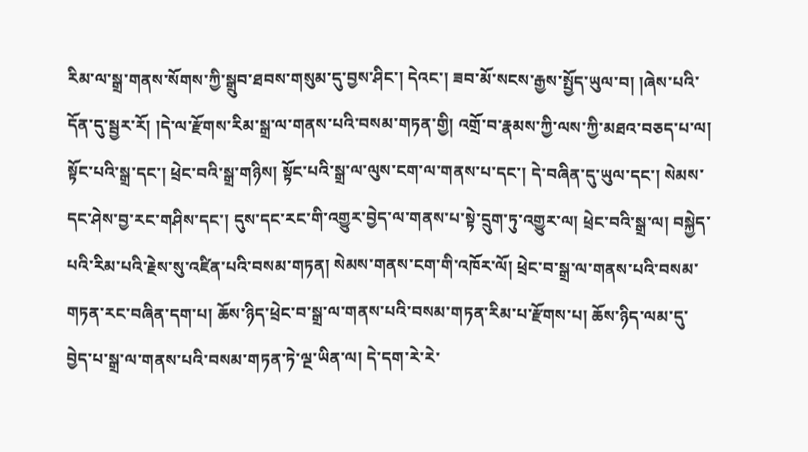རིམ་ལ་སྒྲ་གནས་སོགས་ཀྱི་སྒྲུབ་ཐབས་གསུམ་དུ་བྱས་ཤིང་། དེའང་། ཟབ་མོ་སངས་རྒྱས་སྤྱོད་ཡུལ་བ། །ཞེས་པའི་དོན་དུ་སྦྱར་རོ། །དེ་ལ་རྫོགས་རིམ་སྒྲ་ལ་གནས་པའི་བསམ་གཏན་གྱི། འགྲོ་བ་རྣམས་ཀྱི་ལས་ཀྱི་མཐའ་བཅད་པ་ལ། སྟོང་པའི་སྒྲ་དང་། ཕྲེང་བའི་སྒྲ་གཉིས། སྟོང་པའི་སྒྲ་ལ་ལུས་ངག་ལ་གནས་པ་དང་། དེ་བཞིན་དུ་ཡུལ་དང་། སེམས་དང་ཤེས་བྱ་རང་གཤིས་དང་། དུས་དང་རང་གི་འགྱུར་བྱེད་ལ་གནས་པ་སྟེ་དྲུག་ཏུ་འགྱུར་ལ། ཕྲེང་བའི་སྒྲ་ལ། བསྐྱེད་པའི་རིམ་པའི་རྗེས་སུ་འཛིན་པའི་བསམ་གཏན། སེམས་གནས་ངག་གི་འཁོར་ལོ། ཕྲེང་བ་སྒྲ་ལ་གནས་པའི་བསམ་གཏན་རང་བཞིན་དག་པ། ཆོས་ཉིད་ཕྲེང་བ་སྒྲ་ལ་གནས་པའི་བསམ་གཏན་རིམ་པ་རྫོགས་པ། ཆོས་ཉིད་ལམ་དུ་བྱེད་པ་སྒྲ་ལ་གནས་པའི་བསམ་གཏན་ཏེ་ལྔ་ཡིན་ལ། དེ་དག་རེ་རེ་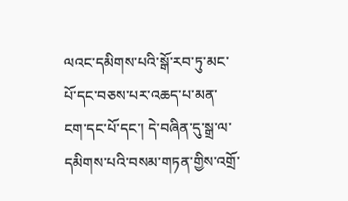ལའང་དམིགས་པའི་སྒོ་རབ་ཏུ་མང་པོ་དང་བཅས་པར་འཆད་པ་མན་ངག་དང་པོ་དང་། དེ་བཞིན་དུ་སྒྲ་ལ་དམིགས་པའི་བསམ་གཏན་གྱིས་འགྲོ་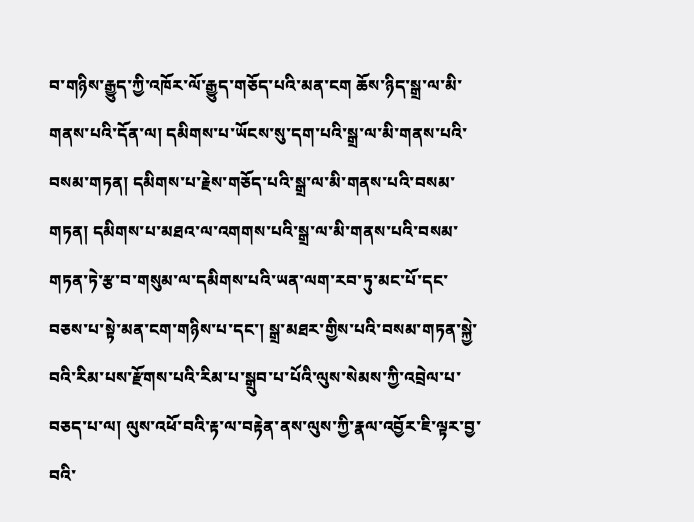བ་གཉིས་རྒྱུད་ཀྱི་འཁོར་ལོ་རྒྱུད་གཅོད་པའི་མན་ངག ཆོས་ཉིད་སྒྲ་ལ་མི་གནས་པའི་དོན་ལ། དམིགས་པ་ཡོངས་སུ་དག་པའི་སྒྲ་ལ་མི་གནས་པའི་བསམ་གཏན། དམིགས་པ་རྗེས་གཅོད་པའི་སྒྲ་ལ་མི་གནས་པའི་བསམ་གཏན། དམིགས་པ་མཐའ་ལ་འགགས་པའི་སྒྲ་ལ་མི་གནས་པའི་བསམ་གཏན་ཏེ་རྩ་བ་གསུམ་ལ་དམིགས་པའི་ཡན་ལག་རབ་ཏུ་མང་པོ་དང་བཅས་པ་སྟེ་མན་ངག་གཉིས་པ་དང་། སྒྲ་མཐར་གྱིས་པའི་བསམ་གཏན་སྐྱེ་བའི་རིམ་པས་རྫོགས་པའི་རིམ་པ་སྒྲུབ་པ་པོའི་ལུས་སེམས་ཀྱི་འབྲེལ་པ་བཅད་པ་ལ། ལུས་འཕོ་བའི་རྟ་ལ་བརྟེན་ནས་ལུས་ཀྱི་རྣལ་འབྱོར་ཇི་ལྟར་བྱ་བའི་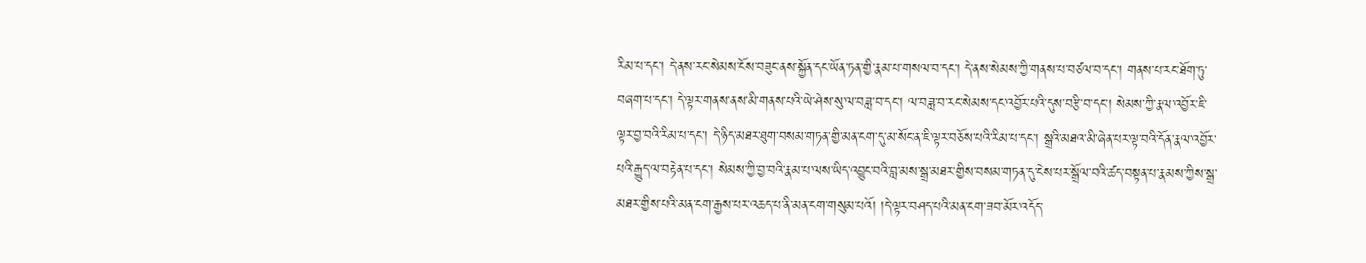རིམ་པ་དང་། དེ་ནས་རང་སེམས་ངོས་བཟུང་ནས་སྐྱོན་དང་ཡོན་ཏན་གྱི་རྣམ་པ་གསལ་བ་དང་། དེ་ནས་སེམས་ཀྱི་གནས་པ་བཙལ་བ་དང་། གནས་པ་རང་ཐོག་ཏུ་བཞག་པ་དང་། དེ་ལྟར་གནས་ནས་མི་གནས་པའི་ཡེ་ཤེས་སུ་ལ་བཟླ་བ་དང་། ལ་བཟླ་བ་རང་སེམས་དང་འབྱོར་པའི་དུས་བརྩི་བ་དང་། སེམས་ཀྱི་རྣལ་འབྱོར་ཇི་ལྟར་བྱ་བའི་རིམ་པ་དང་། དེ་ཉིད་མཐར་ཐུག་བསམ་གཏན་གྱི་མན་ངག་དུ་མ་སོང་ན་ཇི་ལྟར་བཅོས་པའི་རིམ་པ་དང་། སྒྲའི་མཐའ་མི་ཞེན་པར་ལྟ་བའི་དོན་རྣལ་འབྱོར་པའི་རྒྱུད་ལ་བརྟེན་པ་དང་། སེམས་ཀྱི་བྱ་བའི་རྣམ་པ་ལས་ཡིད་འབྱུང་བའི་བླ་མས་སྒྲ་མཐར་གྱིས་བསམ་གཏན་དུ་ངེས་པར་སྒྲོལ་བའི་ཚད་བསྟན་པ་རྣམས་ཀྱིས་སྒྲ་མཐར་གྱིས་པའི་མན་ངག་རྒྱས་པར་འཆད་པ་ནི་མན་ངག་གསུམ་པའོ། །དེ་ལྟར་བཤད་པའི་མན་ངག་ཟབ་མོར་འདོད་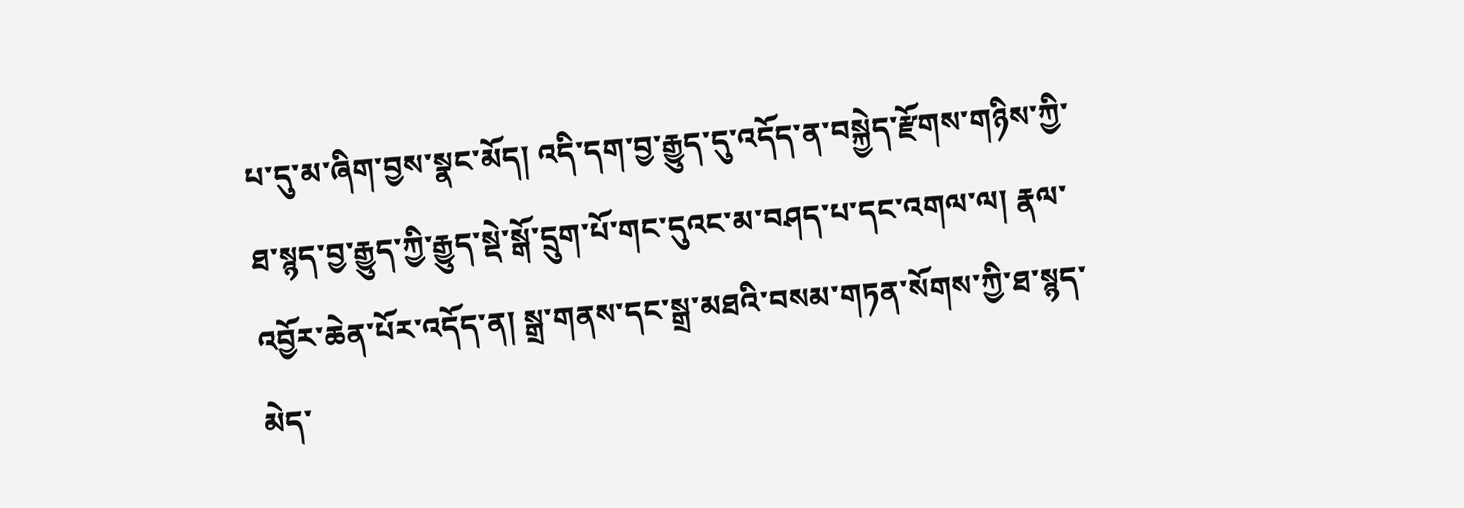པ་དུ་མ་ཞིག་བྱས་སྣང་མོད། འདི་དག་བྱ་རྒྱུད་དུ་འདོད་ན་བསྐྱེད་རྫོགས་གཉིས་ཀྱི་ཐ་སྙད་བྱ་རྒྱུད་ཀྱི་རྒྱུད་སྡེ་སྒོ་དྲུག་པོ་གང་དུའང་མ་བཤད་པ་དང་འགལ་ལ། རྣལ་འབྱོར་ཆེན་པོར་འདོད་ན། སྒྲ་གནས་དང་སྒྲ་མཐའི་བསམ་གཏན་སོགས་ཀྱི་ཐ་སྙད་མེད་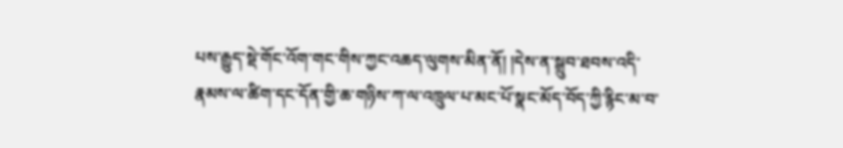པས་རྒྱུད་སྡེ་གོང་འོག་གང་གིས་ཀྱང་འཆད་ལུགས་མིན་ནོ། །དེས་ན་སྒྲུབ་ཐབས་འདི་རྣམས་ལ་ཚིག་དང་དོན་གྱི་ཆ་གཉིས་ཀ་ལ་འཁྲུལ་པ་མང་པོ་སྣང་མོད་བོད་ཀྱི་རྙིང་མ་བ་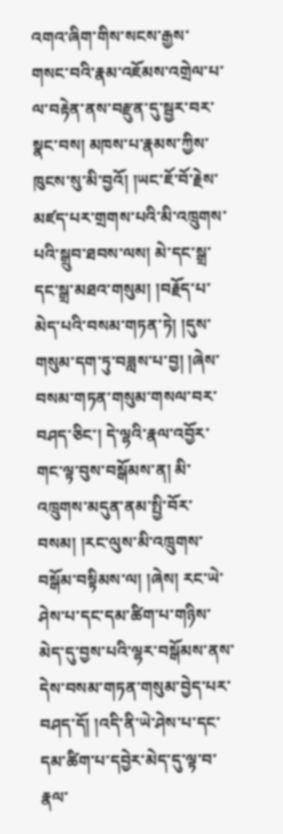འགའ་ཞིག་གིས་སངས་རྒྱས་གསང་བའི་རྣམ་འཇོམས་འགྲེལ་པ་ལ་བརྟེན་ནས་བརྫུན་དུ་སྦྱར་བར་སྣང་བས། མཁས་པ་རྣམས་ཀྱིས་ཁུངས་སུ་མི་བྱའོ། །ཡང་ཇོ་བོ་རྗེས་མཛད་པར་གྲགས་པའི་མི་འཁྲུགས་པའི་སྒྲུབ་ཐབས་ལས། མེ་དང་སྒྲ་དང་སྒྲ་མཐའ་གསུམ། །བརྗོད་པ་མེད་པའི་བསམ་གཏན་ཏེ། །དུས་གསུམ་དག་ཏུ་བཟླས་པ་བྱ། །ཞེས་བསམ་གཏན་གསུམ་གསལ་བར་བཤད་ཅིང་། དེ་ལྷའི་རྣལ་འབྱོར་གང་ལྟ་བུས་བསྒོམས་ན། མི་འཁྲུགས་མདུན་ནམ་སྤྱི་བོར་བསམ། །རང་ལུས་མི་འཁྲུགས་བསྒོམ་བསྟིམས་ལ། །ཞེས། རང་ཡེ་ཤེས་པ་དང་དམ་ཚིག་པ་གཉིས་མེད་དུ་བྱས་པའི་ལྷར་བསྒོམས་ནས་དེས་བསམ་གཏན་གསུམ་བྱེད་པར་བཤད་དོ། །འདི་ནི་ཡེ་ཤེས་པ་དང་དམ་ཚིག་པ་དབྱེར་མེད་དུ་ལྟ་བ་རྣལ་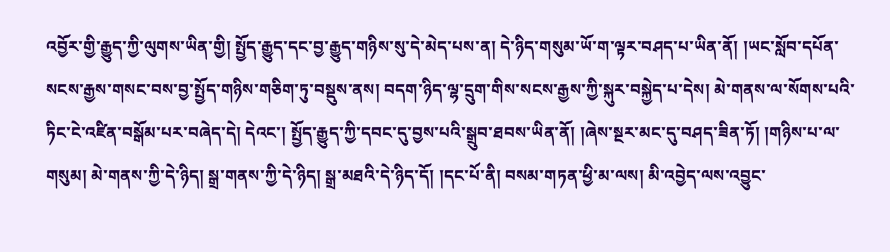འབྱོར་གྱི་རྒྱུད་ཀྱི་ལུགས་ཡིན་གྱི། སྤྱོད་རྒྱུད་དང་བྱ་རྒྱུད་གཉིས་སུ་དེ་མེད་པས་ན། དེ་ཉིད་གསུམ་ཡོ་ག་ལྟར་བཤད་པ་ཡིན་ནོ། །ཡང་སློབ་དཔོན་སངས་རྒྱས་གསང་བས་བྱ་སྤྱོད་གཉིས་གཅིག་ཏུ་བསྡུས་ནས། བདག་ཉིད་ལྷ་དྲུག་གིས་སངས་རྒྱས་ཀྱི་སྐུར་བསྐྱེད་པ་དེས། མེ་གནས་ལ་སོགས་པའི་ཏིང་ངེ་འཛིན་བསྒོམ་པར་བཞེད་དེ། དེའང་། སྤྱོད་རྒྱུད་ཀྱི་དབང་དུ་བྱས་པའི་སྒྲུབ་ཐབས་ཡིན་ནོ། །ཞེས་སྔར་མང་དུ་བཤད་ཟིན་ཏོ། །གཉིས་པ་ལ་གསུམ། མེ་གནས་ཀྱི་དེ་ཉིད། སྒྲ་གནས་ཀྱི་དེ་ཉིད། སྒྲ་མཐའི་དེ་ཉིད་དོ། །དང་པོ་ནི། བསམ་གཏན་ཕྱི་མ་ལས། མི་འབྱེད་ལས་འབྱུང་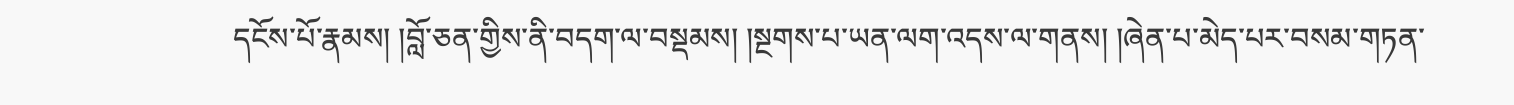དངོས་པོ་རྣམས། །བློ་ཅན་གྱིས་ནི་བདག་ལ་བསྡམས། །སྔགས་པ་ཡན་ལག་འདས་ལ་གནས། །ཞེན་པ་མེད་པར་བསམ་གཏན་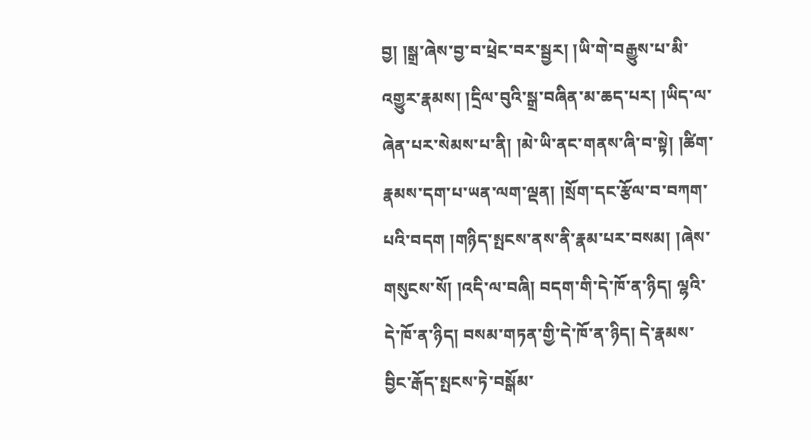བྱ། །སྒྲ་ཞེས་བྱ་བ་ཕྲེང་བར་སྦྱར། །ཡི་གེ་བརྒྱུས་པ་མི་འགྱུར་རྣམས། །དྲིལ་བུའི་སྒྲ་བཞིན་མ་ཆད་པར། །ཡིད་ལ་ཞེན་པར་སེམས་པ་ནི། །མེ་ཡི་ནང་གནས་ཞི་བ་སྟེ། །ཚིག་རྣམས་དག་པ་ཡན་ལག་ལྡན། །སྲོག་དང་རྩོལ་བ་བཀག་པའི་བདག །གཉིད་སྤངས་ནས་ནི་རྣམ་པར་བསམ། །ཞེས་གསུངས་སོ། །འདི་ལ་བཞི། བདག་གི་དེ་ཁོ་ན་ཉིད། ལྷའི་དེ་ཁོ་ན་ཉིད། བསམ་གཏན་གྱི་དེ་ཁོ་ན་ཉིད། དེ་རྣམས་བྱིང་རྒོད་སྤངས་ཏེ་བསྒོམ་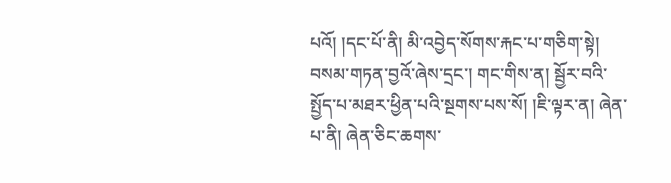པའོ། །དང་པོ་ནི། མི་འབྱེད་སོགས་རྐང་པ་གཅིག་སྟེ། བསམ་གཏན་བྱའོ་ཞེས་དྲང་། གང་གིས་ན། སྦྱོར་བའི་སྤྱོད་པ་མཐར་ཕྱིན་པའི་སྔགས་པས་སོ། །ཇི་ལྟར་ན། ཞེན་པ་ནི། ཞེན་ཅིང་ཆགས་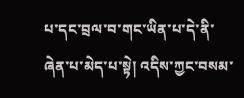པ་དང་བྲལ་བ་གང་ཡིན་པ་དེ་ནི་ཞེན་པ་མེད་པ་སྟེ། འདིས་ཀྱང་བསམ་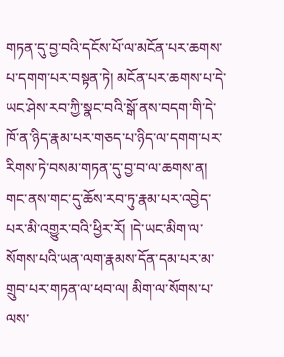གཏན་དུ་བྱ་བའི་དངོས་པོ་ལ་མངོན་པར་ཆགས་པ་དགག་པར་བསྟན་ཏེ། མངོན་པར་ཆགས་པ་དེ་ཡང་ཤེས་རབ་ཀྱི་སྣང་བའི་སྒོ་ནས་བདག་གི་དེ་ཁོ་ན་ཉིད་རྣམ་པར་གཅད་པ་ཉིད་ལ་དགག་པར་རིགས་ཏེ་བསམ་གཏན་དུ་བྱ་བ་ལ་ཆགས་ན། གང་ནས་གང་དུ་ཆོས་རབ་ཏུ་རྣམ་པར་འབྱེད་པར་མི་འགྱུར་བའི་ཕྱིར་རོ། །དེ་ཡང་མིག་ལ་སོགས་པའི་ཡན་ལག་རྣམས་དོན་དམ་པར་མ་གྲུབ་པར་གཏན་ལ་ཕབ་ལ། མིག་ལ་སོགས་པ་ལས་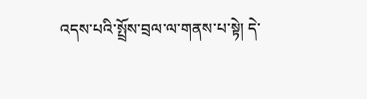འདས་པའི་སྤྲོས་བྲལ་ལ་གནས་པ་སྟེ། དེ་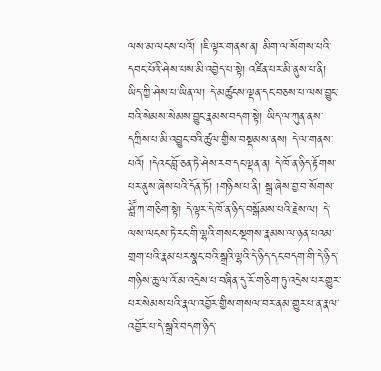ལས་མ་ལངས་པའོ། །ཇི་ལྟར་གནས་ན། མིག་ལ་སོགས་པའི་དབང་པོའི་ཤེས་པས་མི་འབྱེད་པ་སྟེ། འཛིན་པར་མི་ནུས་པ་ནི། ཡིད་ཀྱི་ཤེས་པ་ཡིན་ལ། དེ་མཚུངས་ལྡན་དང་བཅས་པ་ལས་བྱུང་བའི་སེམས་སེམས་བྱུང་རྣམས་བདག་སྟེ། ཡིད་ལ་ཀུན་ནས་དཀྲིས་པ་མི་འབྱུང་བའི་ཚུལ་གྱིས་བསྡམས་ནས། དེ་ལ་གནས་པའོ། །དེའང་བློ་ཅན་ཏེ་ཤེས་རབ་དང་ལྡན་ན། དེ་ཁོ་ན་ཉིད་རྟོགས་པར་ནུས་ཞེས་པའི་དོན་ཏོ། །གཉིས་པ་ནི། སྒྲ་ཞེས་བྱ་བ་སོགས་ཤླཽ་ཀ་གཅིག་སྟེ། དེ་ལྟར་དེ་ཁོ་ན་ཉིད་བསྒོམས་པའི་རྗེས་ལ། དེ་ལས་ལངས་ཏེ་རང་གི་ལྷའི་གསང་སྔགས་རྣམས་ལ་ཉན་པའམ་གྲག་པའི་རྣམ་པར་སྣང་བའི་སྒྲའི་ལྷའི་དེ་ཉིད་དང་བདག་གི་དེ་ཉིད་གཉིས་ཆུ་ལ་འོ་མ་འདྲེས་པ་བཞིན་དུ་རོ་གཅིག་ཏུ་འདྲེས་པར་གྱུར་པར་སེམས་པའི་རྣལ་འབྱོར་གྱིས་གསལ་བར་ནམ་གྱུར་པ་ན་རྣལ་འབྱོར་པ་དེ་སྒྲའི་བདག་ཉིད་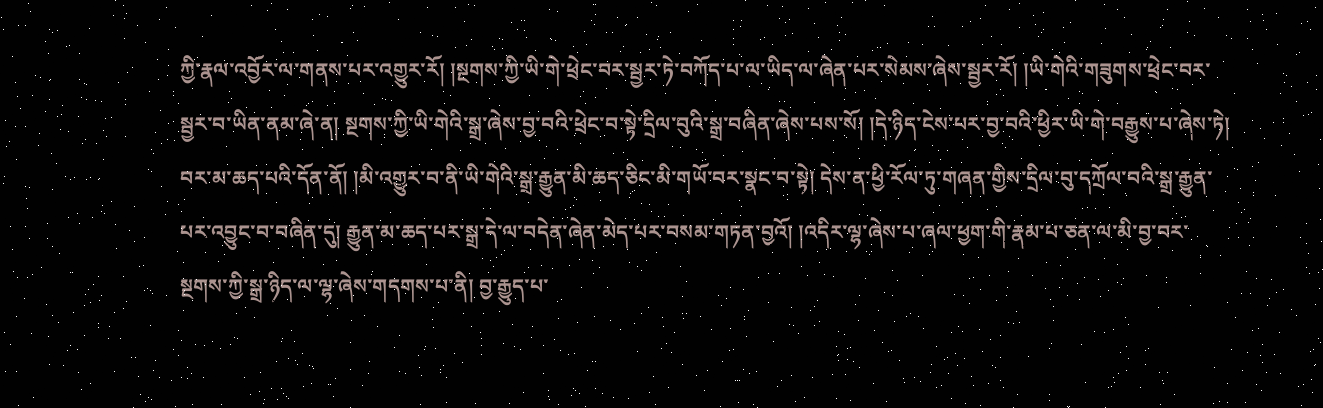ཀྱི་རྣལ་འབྱོར་ལ་གནས་པར་འགྱུར་རོ། །སྔགས་ཀྱི་ཡི་གེ་ཕྲེང་བར་སྦྱར་ཏེ་བཀོད་པ་ལ་ཡིད་ལ་ཞེན་པར་སེམས་ཞེས་སྦྱར་རོ། །ཡི་གེའི་གཟུགས་ཕྲེང་བར་སྦྱར་བ་ཡིན་ནམ་ཞེ་ན། སྔགས་ཀྱི་ཡི་གེའི་སྒྲ་ཞེས་བྱ་བའི་ཕྲེང་བ་སྟེ་དྲིལ་བུའི་སྒྲ་བཞིན་ཞེས་པས་སོ། །དེ་ཉིད་ངེས་པར་བྱ་བའི་ཕྱིར་ཡི་གེ་བརྒྱུས་པ་ཞེས་ཏེ། བར་མ་ཆད་པའི་དོན་ནོ། །མི་འགྱུར་བ་ནི་ཡི་གེའི་སྒྲ་རྒྱུན་མི་ཆད་ཅིང་མི་གཡོ་བར་སྣང་བ་སྟེ། དེས་ན་ཕྱི་རོལ་ཏུ་གཞན་གྱིས་དྲིལ་བུ་དཀྲོལ་བའི་སྒྲ་རྒྱུན་པར་འབྱུང་བ་བཞིན་དུ། རྒྱུན་མ་ཆད་པར་སྒྲ་དེ་ལ་བདེན་ཞེན་མེད་པར་བསམ་གཏན་བྱའོ། །འདིར་ལྷ་ཞེས་པ་ཞལ་ཕྱག་གི་རྣམ་པ་ཅན་ལ་མི་བྱ་བར་སྔགས་ཀྱི་སྒྲ་ཉིད་ལ་ལྷ་ཞེས་གདགས་པ་ནི། བྱ་རྒྱུད་པ་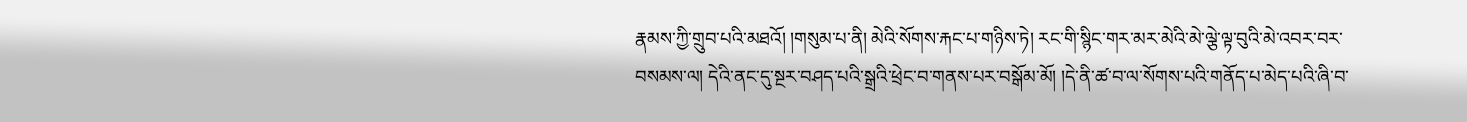རྣམས་ཀྱི་གྲུབ་པའི་མཐའོ། །གསུམ་པ་ནི། མེའི་སོགས་རྐང་པ་གཉིས་ཏེ། རང་གི་སྙིང་གར་མར་མེའི་མེ་ལྕེ་ལྟ་བུའི་མེ་འབར་བར་བསམས་ལ། དེའི་ནང་དུ་སྔར་བཤད་པའི་སྒྲའི་ཕྲེང་བ་གནས་པར་བསྒོམ་མོ། །དེ་ནི་ཚ་བ་ལ་སོགས་པའི་གནོད་པ་མེད་པའི་ཞི་བ་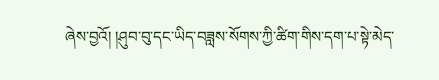ཞེས་བྱའོ། །ཤུབ་བུ་དང་ཡིད་བཟླས་སོགས་ཀྱི་ཚིག་གིས་དག་པ་སྟེ་མེད་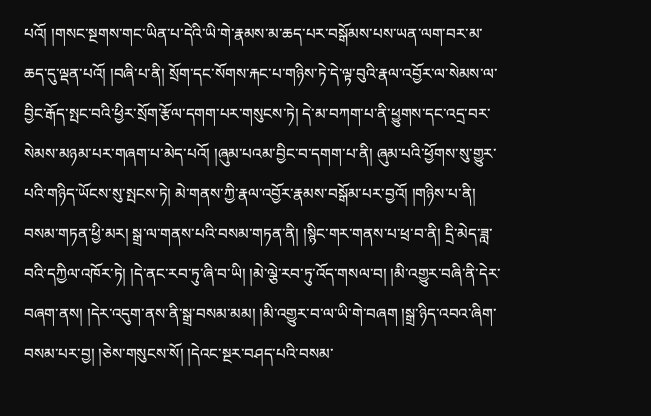པའོ། །གསང་སྔགས་གང་ཡིན་པ་དེའི་ཡི་གེ་རྣམས་མ་ཆད་པར་བསྒོམས་པས་ཡན་ལག་བར་མ་ཆད་དུ་ལྡན་པའོ། །བཞི་པ་ནི། སྲོག་དང་སོགས་རྐང་པ་གཉིས་ཏེ་དེ་ལྟ་བུའི་རྣལ་འབྱོར་ལ་སེམས་ལ་བྱིང་རྒོད་སྤང་བའི་ཕྱིར་སྲོག་རྩོལ་དགག་པར་གསུངས་ཏེ། དེ་མ་བཀག་པ་ནི་ཕྱུགས་དང་འདྲ་བར་སེམས་མཉམ་པར་གཞག་པ་མེད་པའོ། །ཞུམ་པའམ་བྱིང་བ་དགག་པ་ནི། ཞུམ་པའི་ཕྱོགས་སུ་གྱུར་པའི་གཉིད་ཡོངས་སུ་སྤངས་ཏེ། མེ་གནས་ཀྱི་རྣལ་འབྱོར་རྣམས་བསྒོམ་པར་བྱའོ། །གཉིས་པ་ནི། བསམ་གཏན་ཕྱི་མར། སྒྲ་ལ་གནས་པའི་བསམ་གཏན་ནི། །སྙིང་གར་གནས་པ་ཕྲ་བ་ནི། དྲི་མེད་ཟླ་བའི་དཀྱིལ་འཁོར་ཏེ། །དེ་ནང་རབ་ཏུ་ཞི་བ་ཡི། །མེ་ལྕེ་རབ་ཏུ་འོད་གསལ་བ། །མི་འགྱུར་བཞི་ནི་དེར་བཞག་ནས། །དེར་འདུག་ནས་ནི་སྒྲ་བསམ་མམ། །མི་འགྱུར་བ་ལ་ཡི་གེ་བཞག །སྒྲ་ཉིད་འབའ་ཞིག་བསམ་པར་བྱ། །ཅེས་གསུངས་སོ། །དེའང་སྔར་བཤད་པའི་བསམ་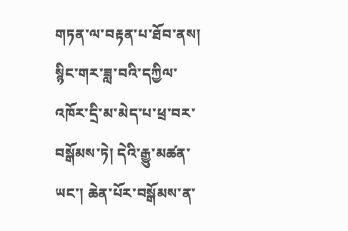གཏན་ལ་བརྟན་པ་ཐོབ་ནས། སྙིང་གར་ཟླ་བའི་དཀྱིལ་འཁོར་དྲི་མ་མེད་པ་ཕྲ་བར་བསྒོམས་ཏེ། དེའི་རྒྱུ་མཚན་ཡང་། ཆེན་པོར་བསྒོམས་ན་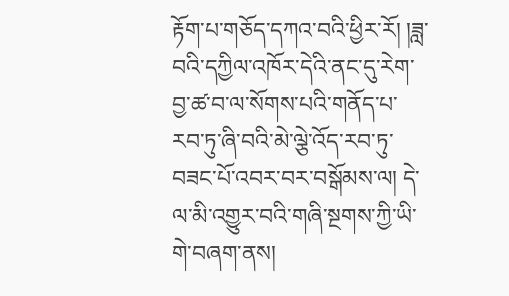རྟོག་པ་གཅོད་དཀའ་བའི་ཕྱིར་རོ། །ཟླ་བའི་དཀྱིལ་འཁོར་དེའི་ནང་དུ་རེག་བྱ་ཚ་བ་ལ་སོགས་པའི་གནོད་པ་རབ་ཏུ་ཞི་བའི་མེ་ལྕེ་འོད་རབ་ཏུ་བཟང་པོ་འབར་བར་བསྒོམས་ལ། དེ་ལ་མི་འགྱུར་བའི་གཞི་སྔགས་ཀྱི་ཡི་གེ་བཞག་ནས།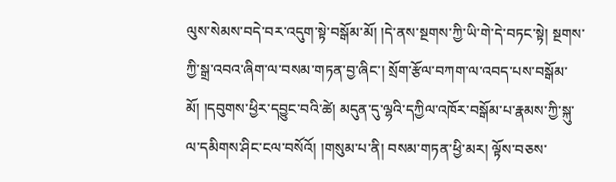ལུས་སེམས་བདེ་བར་འདུག་སྟེ་བསྒོམ་མོ། །དེ་ནས་སྔགས་ཀྱི་ཡི་གེ་དེ་བཏང་སྟེ། སྔགས་ཀྱི་སྒྲ་འབའ་ཞིག་ལ་བསམ་གཏན་བྱ་ཞིང་། སྲོག་རྩོལ་བཀག་ལ་འབད་པས་བསྒོམ་མོ། །དབུགས་ཕྱིར་དབྱུང་བའི་ཚེ། མདུན་དུ་ལྷའི་དཀྱིལ་འཁོར་བསྒོམ་པ་རྣམས་ཀྱི་སྐུ་ལ་དམིགས་ཤིང་ངལ་བསོའོ། །གསུམ་པ་ནི། བསམ་གཏན་ཕྱི་མར། ལྟོས་བཅས་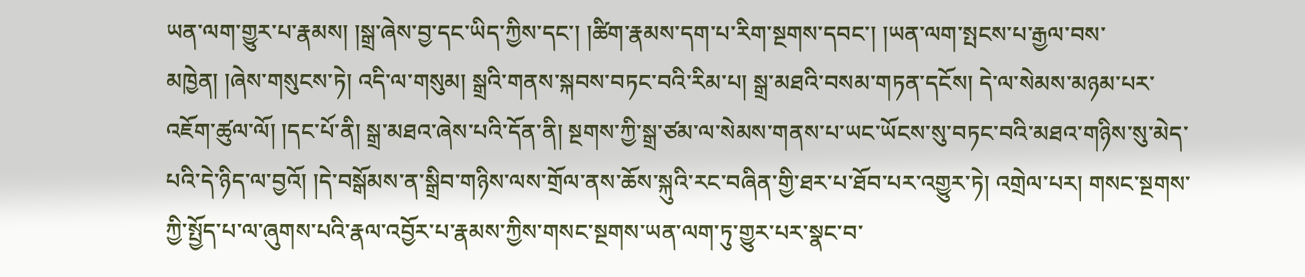ཡན་ལག་གྱུར་པ་རྣམས། །སྒྲ་ཞེས་བྱ་དང་ཡིད་ཀྱིས་དང་། །ཚིག་རྣམས་དག་པ་རིག་སྔགས་དབང་། །ཡན་ལག་སྤངས་པ་རྒྱལ་བས་མཁྱེན། །ཞེས་གསུངས་ཏེ། འདི་ལ་གསུམ། སྒྲའི་གནས་སྐབས་བཏང་བའི་རིམ་པ། སྒྲ་མཐའི་བསམ་གཏན་དངོས། དེ་ལ་སེམས་མཉམ་པར་འཇོག་ཚུལ་ལོ། །དང་པོ་ནི། སྒྲ་མཐའ་ཞེས་པའི་དོན་ནི། སྔགས་ཀྱི་སྒྲ་ཙམ་ལ་སེམས་གནས་པ་ཡང་ཡོངས་སུ་བཏང་བའི་མཐའ་གཉིས་སུ་མེད་པའི་དེ་ཉིད་ལ་བྱའོ། །དེ་བསྒོམས་ན་སྒྲིབ་གཉིས་ལས་གྲོལ་ནས་ཆོས་སྐུའི་རང་བཞིན་གྱི་ཐར་པ་ཐོབ་པར་འགྱུར་ཏེ། འགྲེལ་པར། གསང་སྔགས་ཀྱི་སྤྱོད་པ་ལ་ཞུགས་པའི་རྣལ་འབྱོར་པ་རྣམས་ཀྱིས་གསང་སྔགས་ཡན་ལག་ཏུ་གྱུར་པར་སྣང་བ་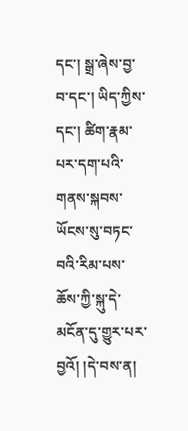དང་། སྒྲ་ཞེས་བྱ་བ་དང་། ཡིད་ཀྱིས་དང་། ཚིག་རྣམ་པར་དག་པའི་གནས་སྐབས་ཡོངས་སུ་བཏང་བའི་རིམ་པས་ཆོས་ཀྱི་སྐུ་དེ་མངོན་དུ་གྱུར་པར་བྱའོ། །དེ་བས་ན།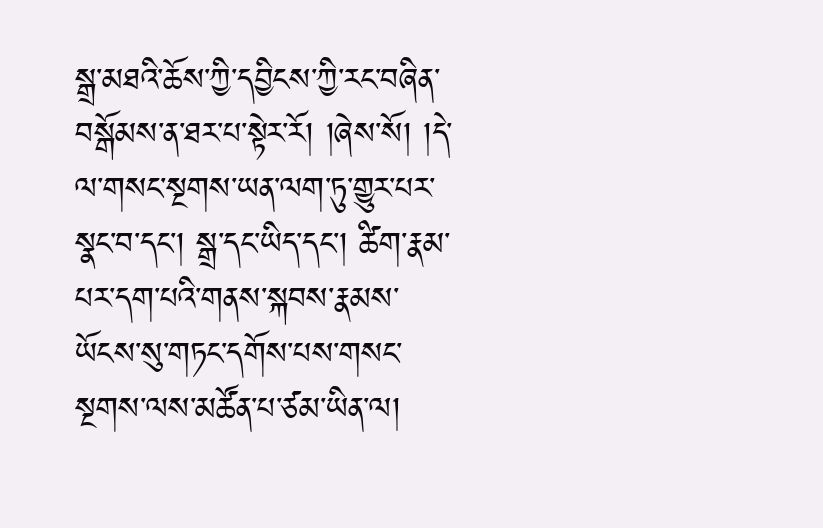སྒྲ་མཐའི་ཆོས་ཀྱི་དབྱིངས་ཀྱི་རང་བཞིན་བསྒོམས་ན་ཐར་པ་སྟེར་རོ། །ཞེས་སོ། །དེ་ལ་གསང་སྔགས་ཡན་ལག་ཏུ་གྱུར་པར་སྣང་བ་དང་། སྒྲ་དང་ཡིད་དང་། ཚིག་རྣམ་པར་དག་པའི་གནས་སྐབས་རྣམས་ཡོངས་སུ་གཏང་དགོས་པས་གསང་སྔགས་ལས་མཚོན་པ་ཙམ་ཡིན་ལ།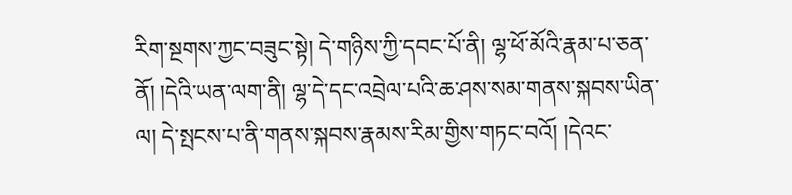རིག་སྔགས་ཀྱང་བཟུང་སྟེ། དེ་གཉིས་ཀྱི་དབང་པོ་ནི། ལྷ་ཕོ་མོའི་རྣམ་པ་ཅན་ནོ། །དེའི་ཡན་ལག་ནི། ལྷ་དེ་དང་འབྲེལ་པའི་ཆ་ཤས་སམ་གནས་སྐབས་ཡིན་ལ། དེ་སྤངས་པ་ནི་གནས་སྐབས་རྣམས་རིམ་གྱིས་གཏང་བའོ། །དེའང་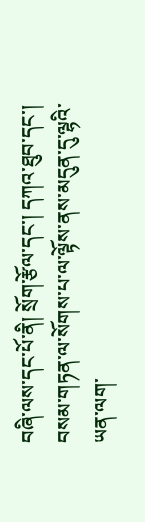བཞི་ལས་དང་པོ་ནི། སྲོག་རྩོལ་དང་། དཀའ་ཐུབ་དང་། བསམ་གཏན་ལ་སོགས་པ་ལ་ལྟོས་ནས་མདུན་དུ་ལྷའི་ཡན་ལག་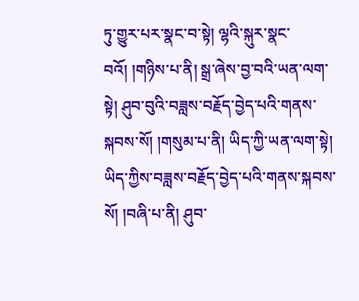ཏུ་གྱུར་པར་སྣང་བ་སྟེ། ལྷའི་སྐུར་སྣང་བའོ། །གཉིས་པ་ནི། སྒྲ་ཞེས་བྱ་བའི་ཡན་ལག་སྟེ། ཤུབ་བུའི་བཟླས་བརྗོད་བྱེད་པའི་གནས་སྐབས་སོ། །གསུམ་པ་ནི། ཡིད་ཀྱི་ཡན་ལག་སྟེ། ཡིད་ཀྱིས་བཟླས་བརྗོད་བྱེད་པའི་གནས་སྐབས་སོ། །བཞི་པ་ནི། ཤུབ་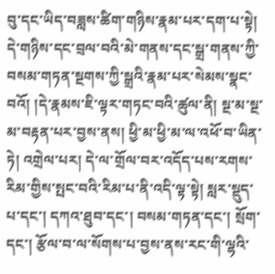བུ་དང་ཡིད་བཟླས་ཚིག་གཉིས་རྣམ་པར་དག་པ་སྟེ། དེ་གཉིས་དང་བྲལ་བའི་མེ་གནས་དང་སྒྲ་གནས་ཀྱི་བསམ་གཏན་སྔགས་ཀྱི་སྒྲའི་རྣམ་པར་སེམས་སྣང་བའོ། །དེ་རྣམས་ཇི་ལྟར་གཏང་བའི་ཚུལ་ནི། སྔ་མ་སྔ་མ་བརྟན་པར་བྱས་ནས། ཕྱི་མ་ཕྱི་མ་ལ་འཕོ་བ་ཡིན་ཏེ། འགྲེལ་པར། དེ་ལ་གྲོལ་བར་འདོད་པས་རགས་རིམ་གྱིས་སྤང་བའི་རིམ་པ་ནི་འདི་ལྟ་སྟེ། སླར་སྡུད་པ་དང་། དཀའ་ཐུབ་དང་། བསམ་གཏན་དང་། སྲོག་དང་། རྩོལ་བ་ལ་སོགས་པ་བྱས་ནས་རང་གི་ལྷའི་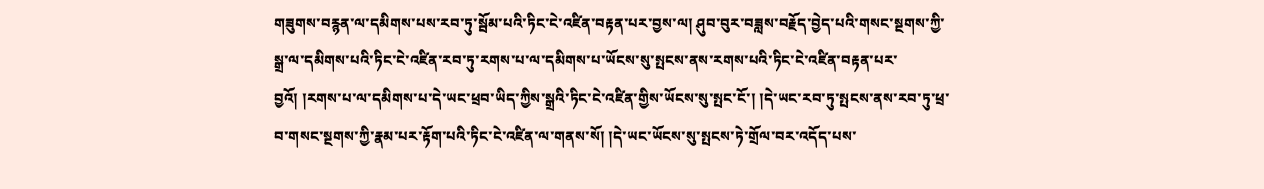གཟུགས་བརྙན་ལ་དམིགས་པས་རབ་ཏུ་སྦོམ་པའི་ཏིང་ངེ་འཛིན་བརྟན་པར་བྱས་ལ། ཤུབ་བུར་བཟླས་བརྗོད་བྱེད་པའི་གསང་སྔགས་ཀྱི་སྒྲ་ལ་དམིགས་པའི་ཏིང་ངེ་འཛིན་རབ་ཏུ་རགས་པ་ལ་དམིགས་པ་ཡོངས་སུ་སྤངས་ནས་རགས་པའི་ཏིང་ངེ་འཛིན་བརྟན་པར་བྱའོ། །རགས་པ་ལ་དམིགས་པ་དེ་ཡང་ཕྲབ་ཡིད་ཀྱིས་སྒྲའི་ཏིང་ངེ་འཛིན་གྱིས་ཡོངས་སུ་སྤང་ངོ་། །དེ་ཡང་རབ་ཏུ་སྤངས་ནས་རབ་ཏུ་ཕྲ་བ་གསང་སྔགས་ཀྱི་རྣམ་པར་རྟོག་པའི་ཏིང་ངེ་འཛིན་ལ་གནས་སོ། །དེ་ཡང་ཡོངས་སུ་སྤངས་ཏེ་གྲོལ་བར་འདོད་པས་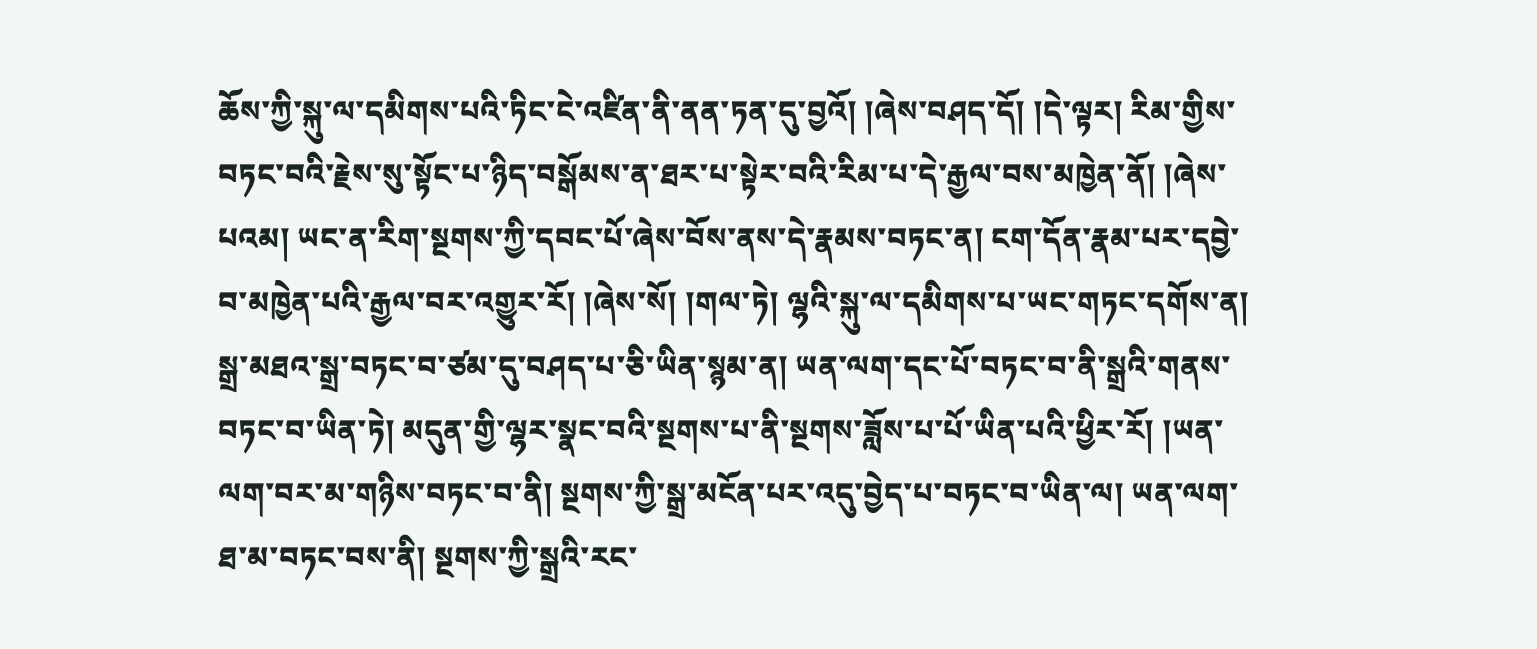ཆོས་ཀྱི་སྐུ་ལ་དམིགས་པའི་ཏིང་ངེ་འཛིན་ནི་ནན་ཏན་དུ་བྱའོ། །ཞེས་བཤད་དོ། །དེ་ལྟར། རིམ་གྱིས་བཏང་བའི་རྗེས་སུ་སྟོང་པ་ཉིད་བསྒོམས་ན་ཐར་པ་སྟེར་བའི་རིམ་པ་དེ་རྒྱལ་བས་མཁྱེན་ནོ། །ཞེས་པའམ། ཡང་ན་རིག་སྔགས་ཀྱི་དབང་པོ་ཞེས་བོས་ནས་དེ་རྣམས་བཏང་ན། ངག་དོན་རྣམ་པར་དབྱེ་བ་མཁྱེན་པའི་རྒྱལ་བར་འགྱུར་རོ། །ཞེས་སོ། །གལ་ཏེ། ལྷའི་སྐུ་ལ་དམིགས་པ་ཡང་གཏང་དགོས་ན། སྒྲ་མཐའ་སྒྲ་བཏང་བ་ཙམ་དུ་བཤད་པ་ཅི་ཡིན་སྙམ་ན། ཡན་ལག་དང་པོ་བཏང་བ་ནི་སྒྲའི་གནས་བཏང་བ་ཡིན་ཏེ། མདུན་གྱི་ལྷར་སྣང་བའི་སྔགས་པ་ནི་སྔགས་ཟློས་པ་པོ་ཡིན་པའི་ཕྱིར་རོ། །ཡན་ལག་བར་མ་གཉིས་བཏང་བ་ནི། སྔགས་ཀྱི་སྒྲ་མངོན་པར་འདུ་བྱེད་པ་བཏང་བ་ཡིན་ལ། ཡན་ལག་ཐ་མ་བཏང་བས་ནི། སྔགས་ཀྱི་སྒྲའི་རང་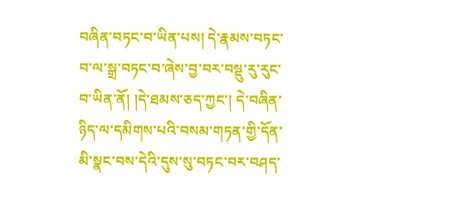བཞིན་བཏང་བ་ཡིན་པས། དེ་རྣམས་བཏང་བ་ལ་སྒྲ་བཏང་བ་ཞེས་བྱ་བར་བསྡུ་རུ་རུང་བ་ཡིན་ནོ། །དེ་ཐམས་ཅད་ཀྱང་། དེ་བཞིན་ཉིད་ལ་དམིགས་པའི་བསམ་གཏན་གྱི་དོན་མི་སྣང་བས་དེའི་དུས་སུ་བཏང་བར་བཤད་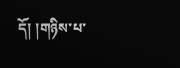དོ། །གཉིས་པ་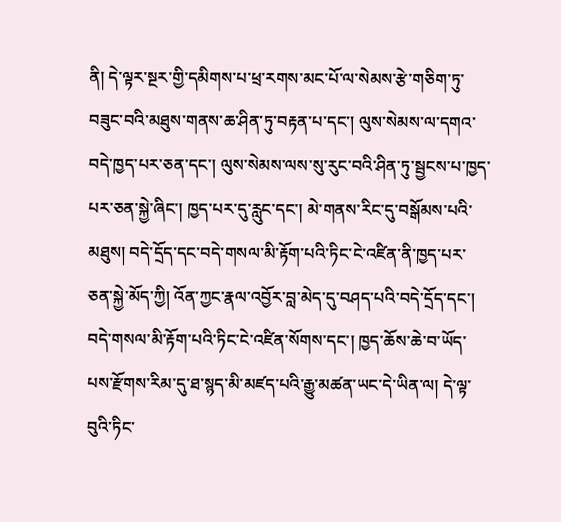ནི། དེ་ལྟར་སྔར་གྱི་དམིགས་པ་ཕྲ་རགས་མང་པོ་ལ་སེམས་རྩེ་གཅིག་ཏུ་བཟུང་བའི་མཐུས་གནས་ཆ་ཤིན་ཏུ་བརྟན་པ་དང་། ལུས་སེམས་ལ་དགའ་བདེ་ཁྱད་པར་ཅན་དང་། ལུས་སེམས་ལས་སུ་རུང་བའི་ཤིན་ཏུ་སྦྱངས་པ་ཁྱད་པར་ཅན་སྐྱེ་ཞིང་། ཁྱད་པར་དུ་རླུང་དང་། མེ་གནས་རིང་དུ་བསྒོམས་པའི་མཐུས། བདེ་དྲོད་དང་བདེ་གསལ་མི་རྟོག་པའི་ཏིང་ངེ་འཛིན་ནི་ཁྱད་པར་ཅན་སྐྱེ་མོད་ཀྱི། འོན་ཀྱང་རྣལ་འབྱོར་བླ་མེད་དུ་བཤད་པའི་བདེ་དྲོད་དང་། བདེ་གསལ་མི་རྟོག་པའི་ཏིང་ངེ་འཛིན་སོགས་དང་། ཁྱད་ཆོས་ཆེ་བ་ཡོད་པས་རྫོགས་རིམ་དུ་ཐ་སྙད་མི་མཛད་པའི་རྒྱུ་མཚན་ཡང་དེ་ཡིན་ལ། དེ་ལྟ་བུའི་ཏིང་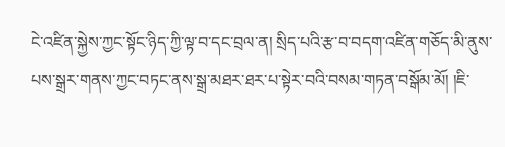ངེ་འཛིན་སྐྱེས་ཀྱང་སྟོང་ཉིད་ཀྱི་ལྟ་བ་དང་བྲལ་ན། སྲིད་པའི་རྩ་བ་བདག་འཛིན་གཅོད་མི་ནུས་པས་སྒྲར་གནས་ཀྱང་བཏང་ནས་སྒྲ་མཐར་ཐར་པ་སྟེར་བའི་བསམ་གཏན་བསྒོམ་མོ། །ཇི་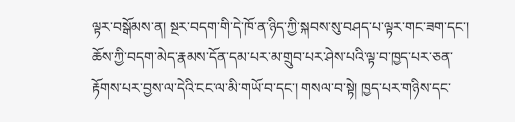ལྟར་བསྒོམས་ན། སྔར་བདག་གི་དེ་ཁོ་ན་ཉིད་ཀྱི་སྐབས་སུ་བཤད་པ་ལྟར་གང་ཟག་དང་། ཆོས་ཀྱི་བདག་མེད་རྣམས་དོན་དམ་པར་མ་གྲུབ་པར་ཤེས་པའི་ལྟ་བ་ཁྱད་པར་ཅན་རྟོགས་པར་བྱས་ལ་དེའི་ངང་ལ་མི་གཡོ་བ་དང་། གསལ་བ་སྟེ། ཁྱད་པར་གཉིས་དང་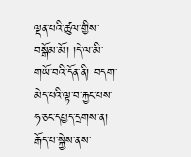ལྡན་པའི་ཚུལ་གྱིས་བསྒོམ་མོ། །དེ་ལ་མི་གཡོ་བའི་དོན་ནི། བདག་མེད་པའི་ལྟ་བ་རྐྱང་པས་ཧ་ཅང་དཔྱད་དྲགས་ན། རྒོད་པ་སྐྱེས་ནས་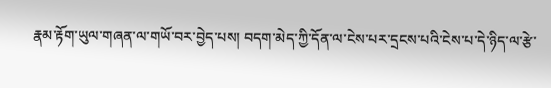རྣམ་རྟོག་ཡུལ་གཞན་ལ་གཡོ་བར་བྱེད་པས། བདག་མེད་ཀྱི་དོན་ལ་ངེས་པར་དྲངས་པའི་ངེས་པ་དེ་ཉིད་ལ་རྩེ་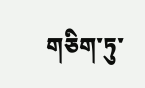གཅིག་ཏུ་